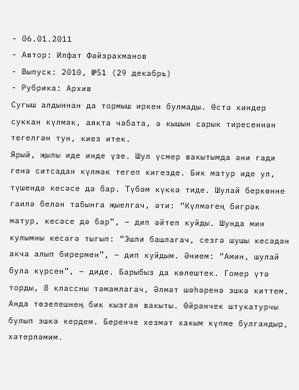- 06.01.2011
- Автор: Илфат Фәйзрахманов
- Выпуск: 2010, №51 (29 декабрь)
- Рубрика: Архив
Сугыш алдыннан да тормыш иркен булмады. Өстә киндер суккан күлмәк, аякта чабата, ә кышын сарык тиресеннән тегелгән тун, киез итек.
Ярый, җылы иде инде үзе. Шул үсмер вакытымда әни гади генә ситсадан күлмәк тегеп кигезде. Бик матур иде ул, түшендә кесәсе дә бар. Түбәм күккә тиде. Шулай беркөнне гаилә белән табынга җыелгач, әти: “Күлмәгең бигрәк матур, кесәсе дә бар”, – дип әйтеп куйды. Шунда мин кулымны кесәгә тыгып: “Эшли башлагач, сезгә шушы кесәдән акча алып бирермен”, – дип куйдым. Әнием: “Амин, шулай була күрсен”, – диде. Барыбыз да көлештек. Гомер үтә торды, 8 классны тәмамлагач, Әлмәт шәһәренә эшкә киттем. Анда төзелешнең бик кызган вакыты. Өйрәнчек штукатурчы булып эшкә кердем. Беренче хезмәт хакым күпме булгандыр, хәтерләмим.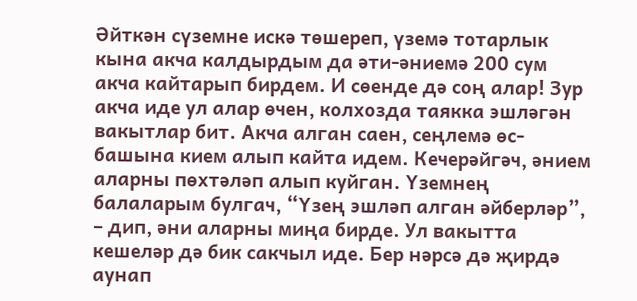Әйткән сүземне искә төшереп, үземә тотарлык кына акча калдырдым да әти-әниемә 200 сум акча кайтарып бирдем. И сөенде дә соң алар! Зур акча иде ул алар өчен, колхозда таякка эшләгән вакытлар бит. Акча алган саен, сеңлемә өс-башына кием алып кайта идем. Кечерәйгәч, әнием аларны пөхтәләп алып куйган. Үземнең балаларым булгач, “Үзең эшләп алган әйберләр”, – дип, әни аларны миңа бирде. Ул вакытта кешеләр дә бик сакчыл иде. Бер нәрсә дә җирдә аунап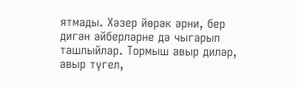ятмады. Хәзер йөрәк әрни, бер дигән әйберләрне дә чыгарып ташлыйлар. Тормыш авыр диләр, авыр түгел,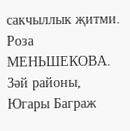сакчыллык җитми.
Роза МЕНЬШЕКОВА.
Зәй районы, Югары Баграж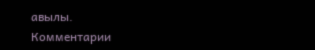авылы.
Комментарии